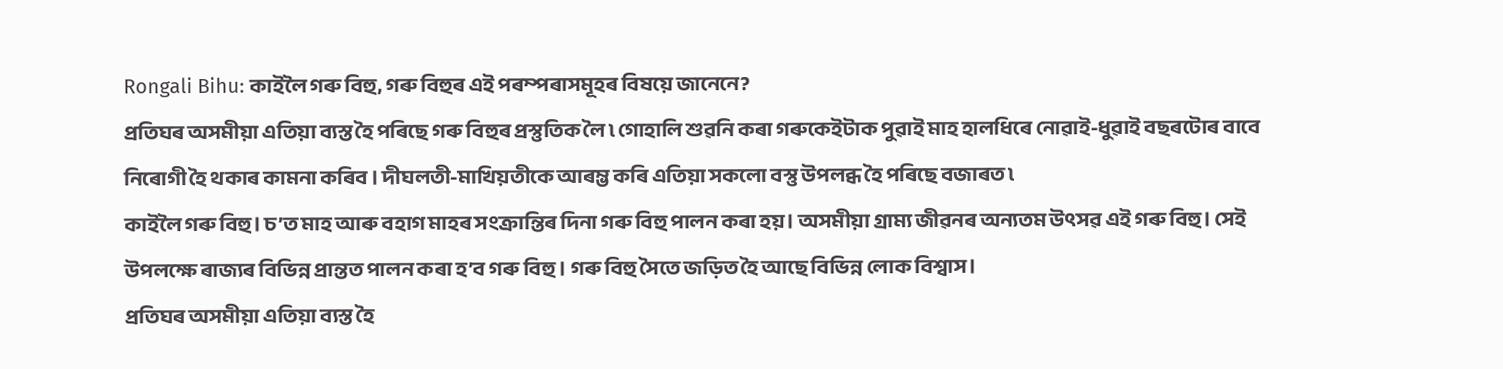Rongali Bihu: কাইলৈ গৰু বিহু, গৰু বিহুৰ এই পৰম্পৰাসমূহৰ বিষয়ে জানেনে?
প্ৰতিঘৰ অসমীয়া এতিয়া ব্যস্ত হৈ পৰিছে গৰু বিহুৰ প্ৰস্তুতিক লৈ ৷ গোহালি শুৱনি কৰা গৰুকেইটাক পুৱাই মাহ হালধিৰে নোৱাই-ধুৱাই বছৰটোৰ বাবে নিৰোগী হৈ থকাৰ কামনা কৰিব । দীঘলতী-মাখিয়তীকে আৰম্ভ কৰি এতিয়া সকলো বস্তু উপলব্ধ হৈ পৰিছে বজাৰত ৷
কাইলৈ গৰু বিহু। চ’ত মাহ আৰু বহাগ মাহৰ সংক্ৰান্তিৰ দিনা গৰু বিহু পালন কৰা হয়। অসমীয়া গ্ৰাম্য জীৱনৰ অন্যতম উৎসৱ এই গৰু বিহু। সেই উপলক্ষে ৰাজ্যৰ বিভিন্ন প্ৰান্তত পালন কৰা হ’ব গৰু বিহু । গৰু বিহু সৈতে জড়িত হৈ আছে বিভিন্ন লোক বিশ্বাস।
প্ৰতিঘৰ অসমীয়া এতিয়া ব্যস্ত হৈ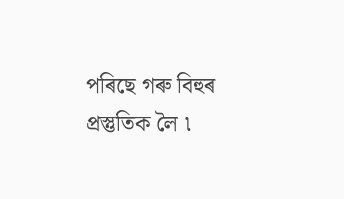পৰিছে গৰু বিহুৰ প্ৰস্তুতিক লৈ ৷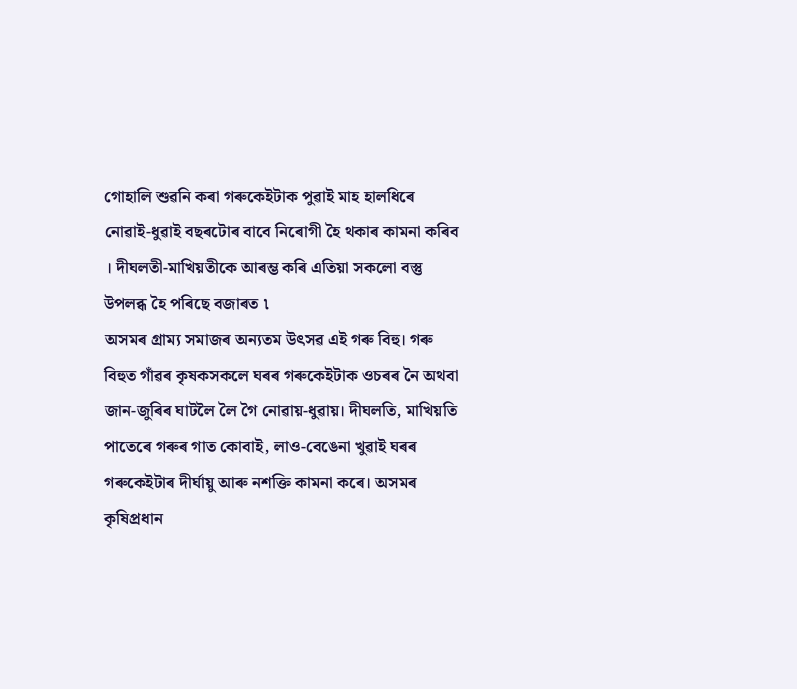গোহালি শুৱনি কৰা গৰুকেইটাক পুৱাই মাহ হালধিৰে নোৱাই-ধুৱাই বছৰটোৰ বাবে নিৰোগী হৈ থকাৰ কামনা কৰিব । দীঘলতী-মাখিয়তীকে আৰম্ভ কৰি এতিয়া সকলো বস্তু উপলব্ধ হৈ পৰিছে বজাৰত ৷
অসমৰ গ্ৰাম্য সমাজৰ অন্যতম উৎসৱ এই গৰু বিহু। গৰু বিহুত গাঁৱৰ কৃষকসকলে ঘৰৰ গৰুকেইটাক ওচৰৰ নৈ অথবা জান-জুৰিৰ ঘাটলৈ লৈ গৈ নোৱায়-ধুৱায়। দীঘলতি, মাখিয়তি পাতেৰে গৰুৰ গাত কোবাই, লাও-বেঙেনা খুৱাই ঘৰৰ গৰুকেইটাৰ দীৰ্ঘায়ু আৰু নশক্তি কামনা কৰে। অসমৰ কৃষিপ্ৰধান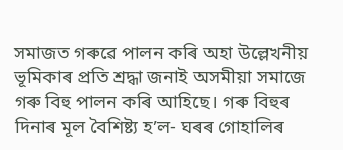সমাজত গৰুৱে পালন কৰি অহা উল্লেখনীয় ভূমিকাৰ প্ৰতি শ্ৰদ্ধা জনাই অসমীয়া সমাজে গৰু বিহু পালন কৰি আহিছে। গৰু বিহুৰ দিনাৰ মূল বৈশিষ্ট্য হ’ল- ঘৰৰ গোহালিৰ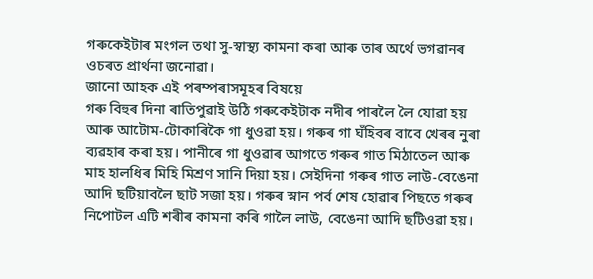গৰুকেইটাৰ মংগল তথা সু-স্বাস্থ্য কামনা কৰা আৰু তাৰ অৰ্থে ভগৱানৰ ওচৰত প্ৰাৰ্থনা জনোৱা।
জানো আহক এই পৰম্পৰাসমূহৰ বিষয়ে
গৰু বিহুৰ দিনা ৰাতিপুৱাই উঠি গৰুকেইটাক নদীৰ পাৰলৈ লৈ যোৱা হয় আৰু আটোম-টোকাৰিকৈ গা ধুওৱা হয়। গৰুৰ গা ঘঁহিবৰ বাবে খেৰৰ নুৰা ব্যৱহাৰ কৰা হয়। পানীৰে গা ধুওৱাৰ আগতে গৰুৰ গাত মিঠাতেল আৰু মাহ হালধিৰ মিহি মিশ্ৰণ সানি দিয়া হয়। সেইদিনা গৰুৰ গাত লাউ-বেঙেনা আদি ছটিয়াবলৈ ছাট সজা হয়। গৰুৰ স্নান পৰ্ব শেষ হোৱাৰ পিছতে গৰুৰ নিপোটল এটি শৰীৰ কামনা কৰি গালৈ লাউ, বেঙেনা আদি ছটিওৱা হয়।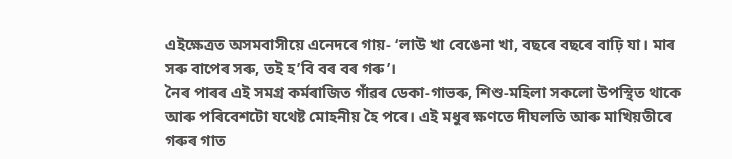এইক্ষেত্ৰত অসমবাসীয়ে এনেদৰে গায়- ‘লাউ খা বেঙেনা খা, বছৰে বছৰে বাঢ়ি যা। মাৰ সৰু বাপেৰ সৰু, তই হ’বি বৰ বৰ গৰু’।
নৈৰ পাৰৰ এই সমগ্ৰ কৰ্মৰাজিত গাঁৱৰ ডেকা-গাভৰু, শিশু-মহিলা সকলো উপস্থিত থাকে আৰু পৰিবেশটো যথেষ্ট মোহনীয় হৈ পৰে। এই মধুৰ ক্ষণতে দীঘলতি আৰু মাখিয়তীৰে গৰুৰ গাত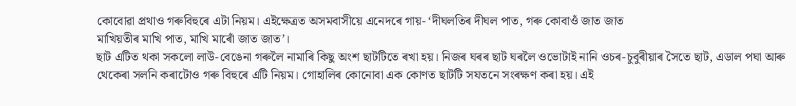কোবোৱা প্ৰথাও গৰুবিহুৰে এটা নিয়ম। এইক্ষেত্ৰত অসমবাসীয়ে এনেদৰে গায়- ‘দীঘলতিৰ দীঘল পাত, গৰু কোবাওঁ জাত জাত
মাখিয়তীৰ মাখি পাত, মাখি মাৰোঁ জাত জাত’।
ছাট এটিত থকা সকলো লাউ-বেঙেনা গৰুলৈ নামাৰি কিছু অংশ ছাটটিতে ৰখা হয়। নিজৰ ঘৰৰ ছাট ঘৰলৈ ওভোটাই নানি ওচৰ-চুবুৰীয়াৰ সৈতে ছাট, এডাল পঘা আৰু থেকেৰা সলনি কৰাটোও গৰু বিহুৰে এটি নিয়ম। গোহালিৰ কোনোবা এক কোণত ছাটটি সযতনে সংৰক্ষণ কৰা হয়। এই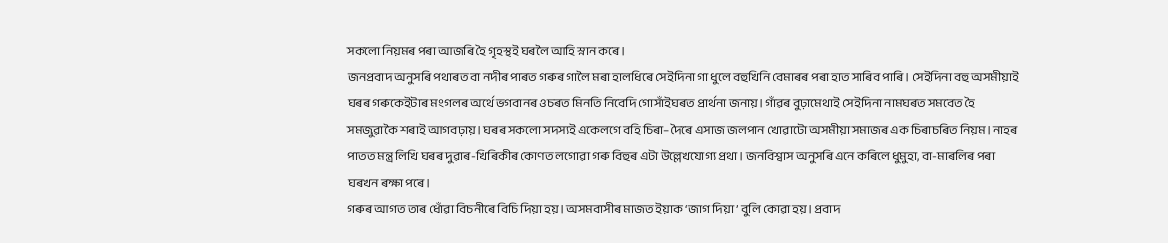সকলো নিয়মৰ পৰা আজৰি হৈ গৃহস্থই ঘৰলৈ আহি স্নান কৰে।
জনপ্ৰবাদ অনুসৰি পথাৰত বা নদীৰ পাৰত গৰুৰ গালৈ মৰা হালধিৰে সেইদিনা গা ধুলে বহুখিনি বেমাৰৰ পৰা হাত সাৰিব পাৰি। সেইদিনা বহু অসমীয়াই ঘৰৰ গৰুকেইটাৰ মংগলৰ অৰ্থে ভগবানৰ ওচৰত মিনতি নিবেদি গোসাঁইঘৰত প্ৰাৰ্থনা জনায়। গাঁৱৰ বুঢ়ামেথাই সেইদিনা নামঘৰত সমবেত হৈ সমজুৱাকৈ শৰাই আগবঢ়ায়। ঘৰৰ সকলো সদস্যই একেলগে বহি চিৰা–দৈৰে এসাজ জলপান খোৱাটো অসমীয়া সমাজৰ এক চিৰাচৰিত নিয়ম। নাহৰ পাতত মন্ত্ৰ লিখি ঘৰৰ দুৱাৰ-খিৰিকীৰ কোণত লগোৱা গৰু বিহুৰ এটা উল্লেখযোগ্য প্ৰথা। জনবিশ্বাস অনুসৰি এনে কৰিলে ধুমুহা, বা-মাৰলিৰ পৰা ঘৰখন ৰক্ষা পৰে।
গৰুৰ আগত তাৰ ধোঁৱা বিচনীৰে বিচি দিয়া হয়। অসমবাসীৰ মাজত ইয়াক ‘জাগ দিয়া’ বুলি কোৱা হয়। প্ৰবাদ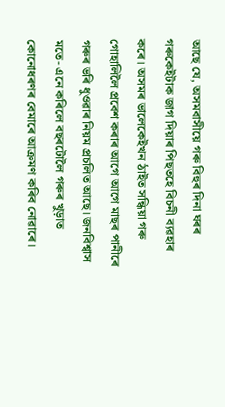আছে যে, অসমবাসীয়ে গৰু বিহুৰ দিনা ঘৰৰ গৰুকেইটাক জাগ দিয়াৰ পিছতহে বিচনী ব্যৱহাৰ কৰে। অসমৰ ভালেকেইখন ঠাইত সন্ধিয়া গৰু গোহালিলৈ প্ৰবেশ কৰাৰ আগে আগে মাছৰ পানীৰে গৰুৰ ভৰি ধুওৱাৰ নিয়ম প্ৰচলিত আছে। জনবিশ্বাস মতে- এনে কৰিলে বছৰটোলৈ গৰুৰ খুড়াত কোনোধৰণৰ বেমাৰে আক্ৰমণ কৰিব নোৱাৰে।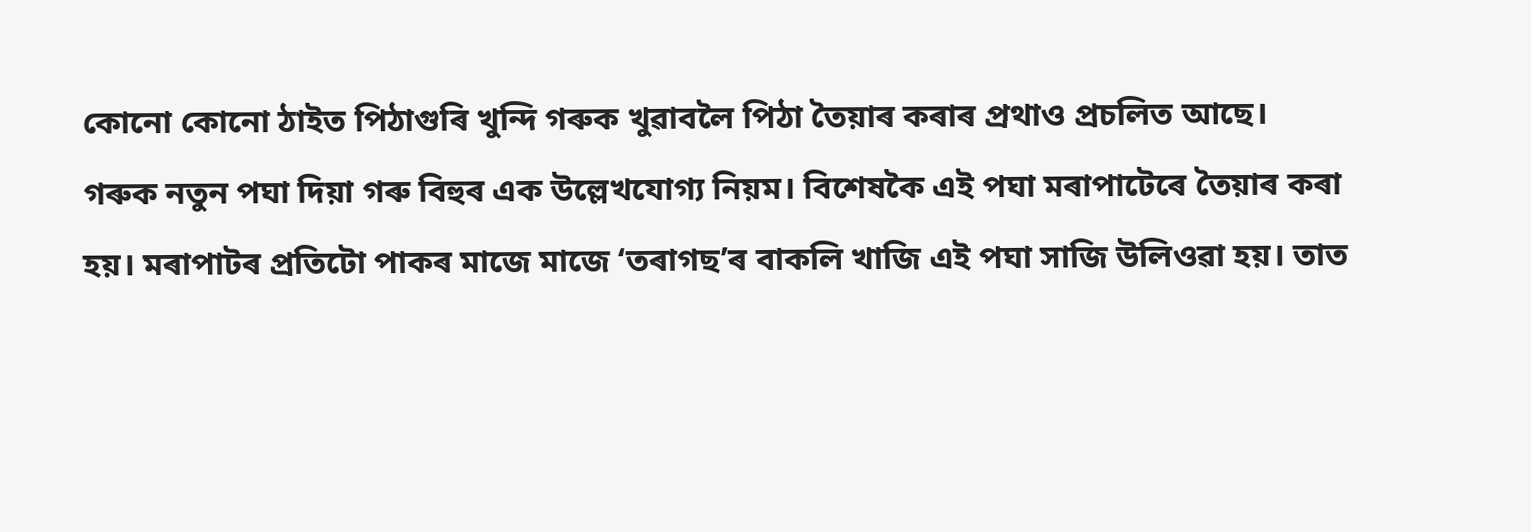কোনো কোনো ঠাইত পিঠাগুৰি খুন্দি গৰুক খুৱাবলৈ পিঠা তৈয়াৰ কৰাৰ প্ৰথাও প্ৰচলিত আছে।
গৰুক নতুন পঘা দিয়া গৰু বিহুৰ এক উল্লেখযোগ্য নিয়ম। বিশেষকৈ এই পঘা মৰাপাটেৰে তৈয়াৰ কৰা হয়। মৰাপাটৰ প্ৰতিটো পাকৰ মাজে মাজে ‘তৰাগছ’ৰ বাকলি খাজি এই পঘা সাজি উলিওৱা হয়। তাত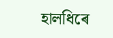হালধিৰে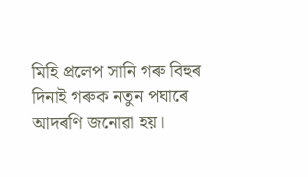মিহি প্ৰলেপ সানি গৰু বিহুৰ দিনাই গৰুক নতুন পঘাৰে আদৰণি জনোৱা হয়।